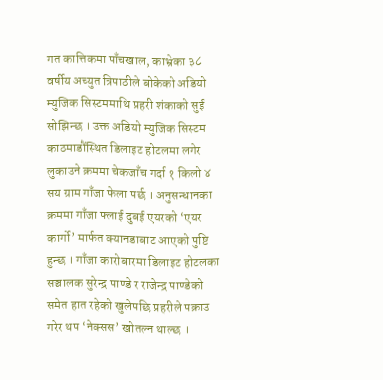गत कात्तिकमा पाँचखाल, काभ्रेका ३८ वर्षीय अच्युत त्रिपाठीले बोकेको अडियो म्युजिक सिस्टममाथि प्रहरी शंकाको सुई सोझिन्छ । उक्त अडियो म्युजिक सिस्टम काठमाडौंस्थित डिलाइट होटलमा लगेर लुकाउने क्रममा चेकजाँच गर्दा १ किलो ४ सय ग्राम गाँजा फेला पर्छ । अनुसन्धानका क्रममा गाँजा फ्लाई दुबई एयरको ‘एयर कार्गो’ मार्फत क्यानडाबाट आएको पुष्टि हुन्छ । गाँजा कारोबारमा डिलाइट होटलका सञ्चालक सुरेन्द्र पाण्डे र राजेन्द्र पाण्डेको समेत हात रहेको खुलेपछि प्रहरीले पक्राउ गरेर थप ‘नेक्सस’ खोतल्न थाल्छ ।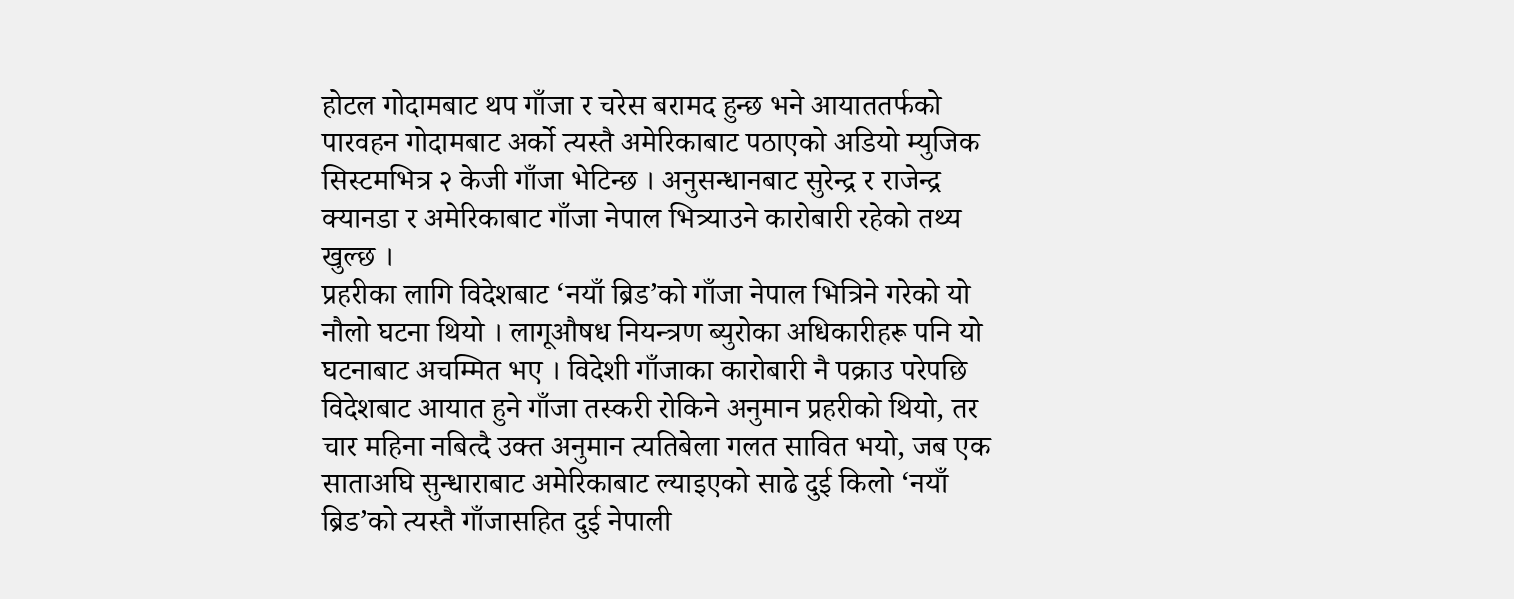होटल गोदामबाट थप गाँजा र चरेस बरामद हुन्छ भने आयाततर्फको पारवहन गोदामबाट अर्को त्यस्तै अमेरिकाबाट पठाएको अडियो म्युजिक सिस्टमभित्र २ केजी गाँजा भेटिन्छ । अनुसन्धानबाट सुरेन्द्र र राजेन्द्र क्यानडा र अमेरिकाबाट गाँजा नेपाल भित्र्याउने कारोबारी रहेको तथ्य खुल्छ ।
प्रहरीका लागि विदेशबाट ‘नयाँ ब्रिड’को गाँजा नेपाल भित्रिने गरेको यो नौलो घटना थियो । लागूऔषध नियन्त्रण ब्युरोका अधिकारीहरू पनि यो घटनाबाट अचम्मित भए । विदेशी गाँजाका कारोबारी नै पक्राउ परेपछि विदेशबाट आयात हुने गाँजा तस्करी रोकिने अनुमान प्रहरीको थियो, तर चार महिना नबित्दै उक्त अनुमान त्यतिबेला गलत सावित भयो, जब एक साताअघि सुन्धाराबाट अमेरिकाबाट ल्याइएको साढे दुई किलो ‘नयाँ ब्रिड’को त्यस्तै गाँजासहित दुई नेपाली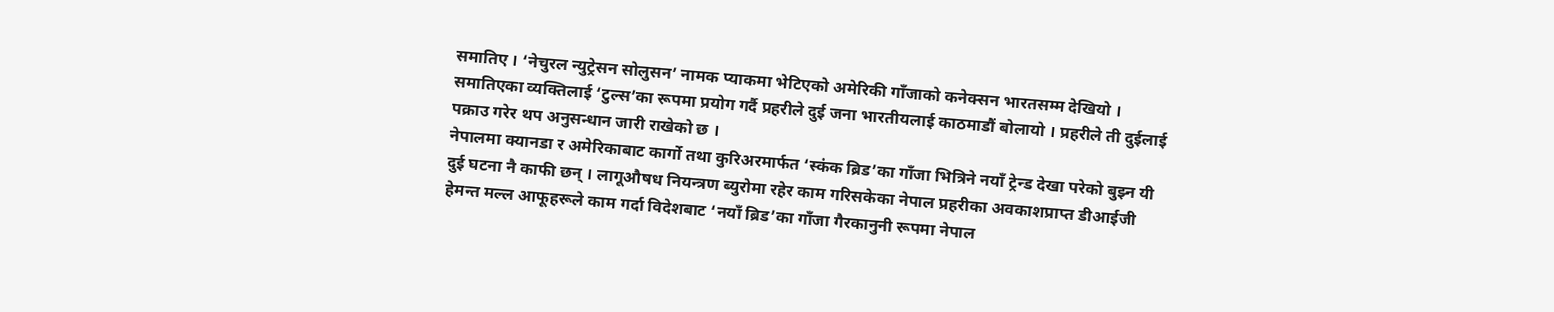समातिए । ‘नेचुरल न्युट्रेसन सोलुसन’ नामक प्याकमा भेटिएको अमेरिकी गाँजाको कनेक्सन भारतसम्म देखियो । समातिएका व्यक्तिलाई ‘टुल्स’का रूपमा प्रयोग गर्दै प्रहरीले दुई जना भारतीयलाई काठमाडौं बोलायो । प्रहरीले ती दुईलाई पक्राउ गरेर थप अनुसन्धान जारी राखेको छ ।
नेपालमा क्यानडा र अमेरिकाबाट कार्गो तथा कुरिअरमार्फत ‘स्कंक ब्रिड’का गाँजा भित्रिने नयाँ ट्रेन्ड देखा परेको बुझ्न यी दुई घटना नै काफी छन् । लागूऔषध नियन्त्रण ब्युरोमा रहेर काम गरिसकेका नेपाल प्रहरीका अवकाशप्राप्त डीआईजी हेमन्त मल्ल आफूहरूले काम गर्दा विदेशबाट ‘नयाँ ब्रिड’का गाँजा गैरकानुनी रूपमा नेपाल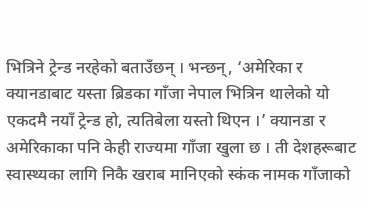भित्रिने ट्रेन्ड नरहेको बताउँछन् । भन्छन्, ‘अमेरिका र क्यानडाबाट यस्ता ब्रिडका गाँजा नेपाल भित्रिन थालेको यो एकदमै नयाँ ट्रेन्ड हो, त्यतिबेला यस्तो थिएन ।’ क्यानडा र अमेरिकाका पनि केही राज्यमा गाँजा खुला छ । ती देशहरूबाट स्वास्थ्यका लागि निकै खराब मानिएको स्कंक नामक गाँजाको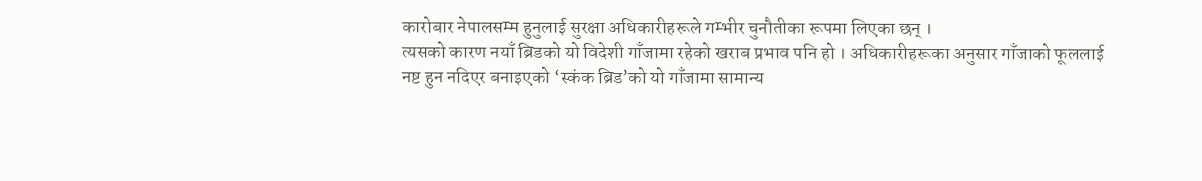कारोबार नेपालसम्म हुनुलाई सुरक्षा अधिकारीहरूले गम्भीर चुनौतीका रूपमा लिएका छन् ।
त्यसको कारण नयाँ ब्रिडको यो विदेशी गाँजामा रहेको खराब प्रभाव पनि हो । अधिकारीहरूका अनुसार गाँजाको फूललाई नष्ट हुन नदिएर बनाइएको ‘स्कंक ब्रिड’को यो गाँजामा सामान्य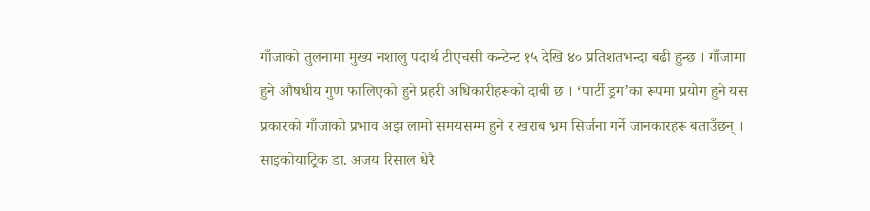गाँजाको तुलनामा मुख्य नशालु पदार्थ टीएचसी कन्टेन्ट १५ देखि ४० प्रतिशतभन्दा बढी हुन्छ । गाँजामा हुने औषधीय गुण फालिएको हुने प्रहरी अधिकारीहरूको दाबी छ । ‘पार्टी ड्रग’का रूपमा प्रयोग हुने यस प्रकारको गाँजाको प्रभाव अझ लामो समयसम्म हुने र खराब भ्रम सिर्जना गर्ने जानकारहरू बताउँछन् । साइकोयाट्रिक डा. अजय रिसाल धेरै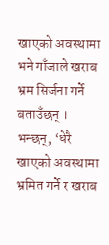खाएको अवस्थामा भने गाँजाले खराब भ्रम सिर्जना गर्ने बताउँछन् । भन्छन्, ‘धेरै खाएको अवस्थामा भ्रमित गर्ने र खराब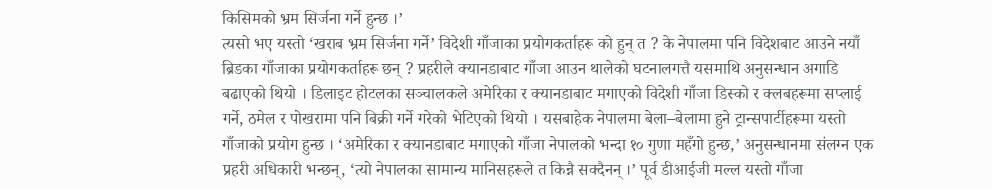किसिमको भ्रम सिर्जना गर्ने हुन्छ ।’
त्यसो भए यस्तो ‘खराब भ्रम सिर्जना गर्ने’ विदेशी गाँजाका प्रयोगकर्ताहरू को हुन् त ? के नेपालमा पनि विदेशबाट आउने नयाँ ब्रिडका गाँजाका प्रयोगकर्ताहरू छन् ? प्रहरीले क्यानडाबाट गाँजा आउन थालेको घटनालगत्तै यसमाथि अनुसन्धान अगाडि बढाएको थियो । डिलाइट होटलका सञ्चालकले अमेरिका र क्यानडाबाट मगाएको विदेशी गाँजा डिस्को र क्लबहरूमा सप्लाई गर्ने, ठमेल र पोखरामा पनि बिक्री गर्ने गरेको भेटिएको थियो । यसबाहेक नेपालमा बेला–बेलामा हुने ट्रान्सपार्टीहरूमा यस्तो गाँजाको प्रयोग हुन्छ । ‘अमेरिका र क्यानडाबाट मगाएको गाँजा नेपालको भन्दा १० गुणा महँगो हुन्छ,’ अनुसन्धानमा संलग्न एक प्रहरी अधिकारी भन्छन्, ‘त्यो नेपालका सामान्य मानिसहरूले त किन्नै सक्दैनन् ।’ पूर्व डीआईजी मल्ल यस्तो गाँजा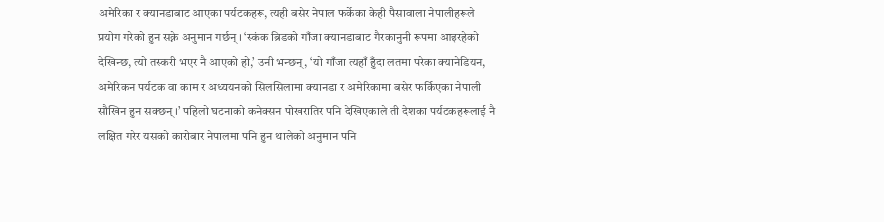अमेरिका र क्यानडाबाट आएका पर्यटकहरू, त्यही बसेर नेपाल फर्केका केही पैसावाला नेपालीहरूले प्रयोग गरेको हुन सक्ने अनुमान गर्छन् । ‘स्कंक ब्रिडको गाँजा क्यानडाबाट गैरकानुनी रूपमा आइरहेको देखिन्छ, त्यो तस्करी भएर नै आएको हो,’ उनी भन्छन्, ‘यो गाँजा त्यहाँ हुँदा लतमा परेका क्यानेडियन, अमेरिकन पर्यटक वा काम र अध्ययनको सिलसिलामा क्यानडा र अमेरिकामा बसेर फर्किएका नेपाली सौखिन हुन सक्छन् ।’ पहिलो घटनाको कनेक्सन पोखरातिर पनि देखिएकाले ती देशका पर्यटकहरूलाई नै लक्षित गरेर यसको कारोबार नेपालमा पनि हुन थालेको अनुमान पनि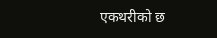एकथरीको छ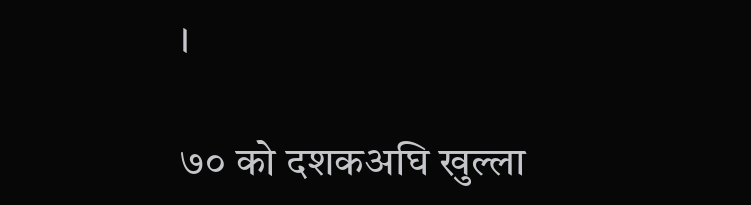।

७० को दशकअघि खुल्ला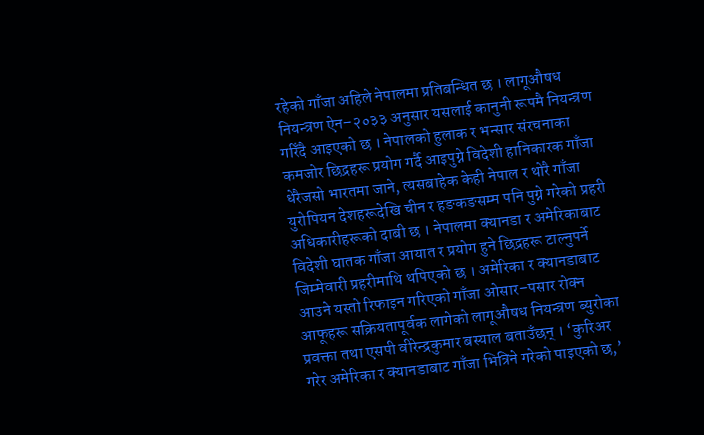रहेको गाँजा अहिले नेपालमा प्रतिबन्धित छ । लागूऔषध नियन्त्रण ऐन–२०३३ अनुसार यसलाई कानुनी रूपमै नियन्त्रण गरिँदै आइएको छ । नेपालको हुलाक र भन्सार संरचनाका कमजोर छिद्रहरू प्रयोग गर्दै आइपुग्ने विदेशी हानिकारक गाँजा धेरैजसो भारतमा जाने, त्यसबाहेक केही नेपाल र थोरै गाँजा युरोपियन देशहरूदेखि चीन र हङकङसम्म पनि पुग्ने गरेको प्रहरी अधिकारीहरूको दाबी छ । नेपालमा क्यानडा र अमेरिकाबाट विदेशी घातक गाँजा आयात र प्रयोग हुने छिद्रहरू टाल्नुपर्ने जिम्मेवारी प्रहरीमाथि थपिएको छ । अमेरिका र क्यानडाबाट आउने यस्तो रिफाइन गरिएको गाँजा ओसार–पसार रोक्न आफूहरू सक्रियतापूर्वक लागेको लागूऔषध नियन्त्रण ब्युरोका प्रवक्ता तथा एसपी वीरेन्द्रकुमार बस्याल बताउँछन् । ‘कुरिअर गरेर अमेरिका र क्यानडाबाट गाँजा भित्रिने गरेको पाइएको छ,’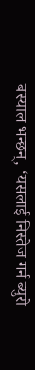बस्याल भन्छन्, ‘यसलाई निस्तेज गर्न ब्युरो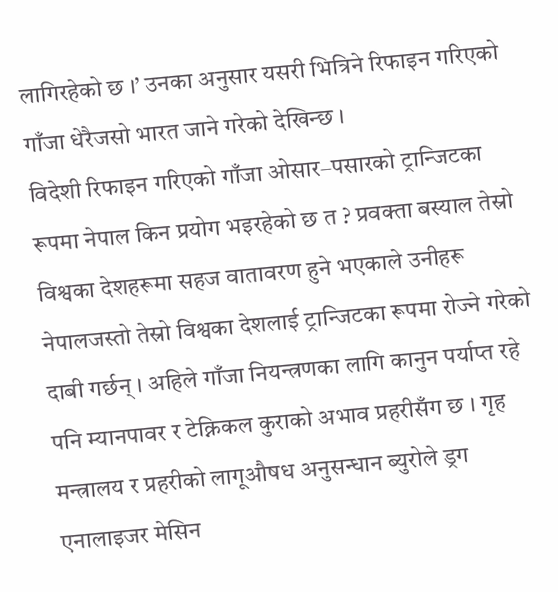लागिरहेको छ ।’ उनका अनुसार यसरी भित्रिने रिफाइन गरिएको गाँजा धेरैजसो भारत जाने गरेको देखिन्छ ।
विदेशी रिफाइन गरिएको गाँजा ओसार–पसारको ट्रान्जिटका रूपमा नेपाल किन प्रयोग भइरहेको छ त ? प्रवक्ता बस्याल तेस्रो विश्वका देशहरूमा सहज वातावरण हुने भएकाले उनीहरू नेपालजस्तो तेस्रो विश्वका देशलाई ट्रान्जिटका रूपमा रोज्ने गरेको दाबी गर्छन् । अहिले गाँजा नियन्त्रणका लागि कानुन पर्याप्त रहे पनि म्यानपावर र टेक्निकल कुराको अभाव प्रहरीसँग छ । गृह मन्त्रालय र प्रहरीको लागूऔषध अनुसन्धान ब्युरोले ड्रग एनालाइजर मेसिन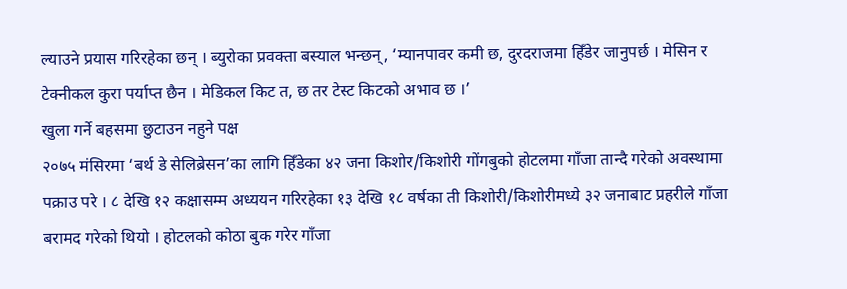ल्याउने प्रयास गरिरहेका छन् । ब्युरोका प्रवक्ता बस्याल भन्छन्, ‘म्यानपावर कमी छ, दुरदराजमा हिँडेर जानुपर्छ । मेसिन र टेक्नीकल कुरा पर्याप्त छैन । मेडिकल किट त, छ तर टेस्ट किटको अभाव छ ।’
खुला गर्ने बहसमा छुटाउन नहुने पक्ष
२०७५ मंसिरमा ‘बर्थ डे सेलिब्रेसन’का लागि हिँडेका ४२ जना किशोर/किशोरी गोंगबुको होटलमा गाँजा तान्दै गरेको अवस्थामा पक्राउ परे । ८ देखि १२ कक्षासम्म अध्ययन गरिरहेका १३ देखि १८ वर्षका ती किशोरी/किशोरीमध्ये ३२ जनाबाट प्रहरीले गाँजा बरामद गरेको थियो । होटलको कोठा बुक गरेर गाँजा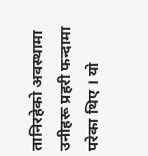तानिरहेको अवस्थामा उनीहरू प्रहरी फन्दामा परेका थिए । यो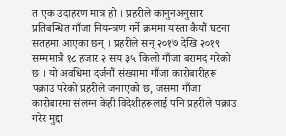त एक उदाहरण मात्र हो । प्रहरीले कानुनअनुसार प्रतिबन्धित गाँजा नियन्त्रण गर्ने क्रममा यस्ता कैयौं घटना सतहमा आएका छन् । प्रहरीले सन् २०१७ देखि २०१९ सम्ममात्रै १८ हजार २ सय ३५ किलो गाँजा बरामद गरेको छ । यो अवधिमा दर्जनौं संख्यामा गाँजा कारोबारीहरू पक्राउ परेको प्रहरीले जनाएको छ, जसमा गाँजा कारोबारमा संलग्न केही विदेशीहरूलाई पनि प्रहरीले पक्राउ गरेर मुद्दा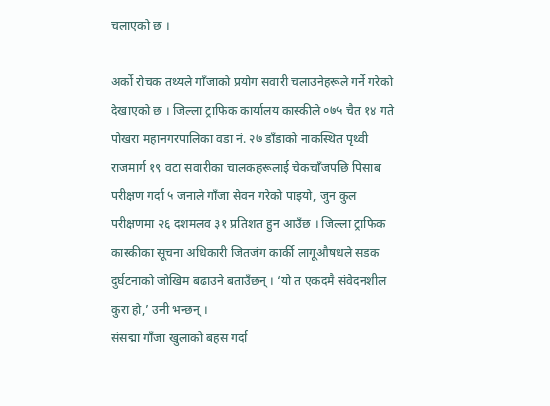चलाएको छ ।

अर्को रोचक तथ्यले गाँजाको प्रयोग सवारी चलाउनेहरूले गर्ने गरेको देखाएको छ । जिल्ला ट्राफिक कार्यालय कास्कीले ०७५ चैत १४ गते पोखरा महानगरपालिका वडा नं. २७ डाँडाको नाकस्थित पृथ्वी राजमार्ग १९ वटा सवारीका चालकहरूलाई चेकचाँजपछि पिसाब परीक्षण गर्दा ५ जनाले गाँजा सेवन गरेको पाइयो, जुन कुल परीक्षणमा २६ दशमलव ३१ प्रतिशत हुन आउँछ । जिल्ला ट्राफिक कास्कीका सूचना अधिकारी जितजंग कार्की लागूऔषधले सडक दुर्घटनाको जोखिम बढाउने बताउँछन् । ‘यो त एकदमै संवेदनशील कुरा हो,’ उनी भन्छन् ।
संसद्मा गाँजा खुलाको बहस गर्दा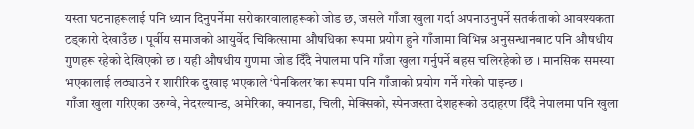यस्ता घटनाहरूलाई पनि ध्यान दिनुपर्नेमा सरोकारवालाहरूको जोड छ, जसले गाँजा खुला गर्दा अपनाउनुपर्ने सतर्कताको आवश्यकता टड्कारो देखाउँछ । पूर्वीय समाजको आयुर्वेद चिकित्सामा औषधिका रूपमा प्रयोग हुने गाँजामा विभिन्न अनुसन्धानबाट पनि औषधीय गुणहरू रहेको देखिएको छ । यही औषधीय गुणमा जोड दिँदै नेपालमा पनि गाँजा खुला गर्नुपर्ने बहस चलिरहेको छ । मानसिक समस्या भएकालाई लठ्याउने र शारीरिक दुखाइ भएकाले ‘पेनकिलर’का रूपमा पनि गाँजाको प्रयोग गर्ने गरेको पाइन्छ ।
गाँजा खुला गरिएका उरुग्वे, नेदरल्यान्ड, अमेरिका, क्यानडा, चिली, मेक्सिको, स्पेनजस्ता देशहरूको उदाहरण दिँदै नेपालमा पनि खुला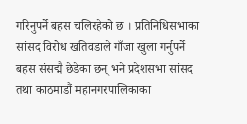गरिनुपर्ने बहस चलिरहेको छ । प्रतिनिधिसभाका सांसद विरोध खतिवडाले गाँजा खुला गर्नुपर्ने बहस संसद्मै छेडेका छन् भने प्रदेशसभा सांसद तथा काठमाडौं महानगरपालिकाका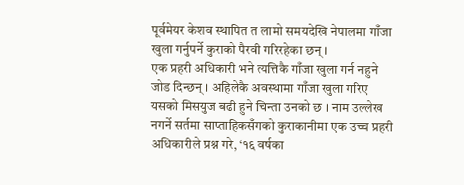पूर्वमेयर केशव स्थापित त लामो समयदेखि नेपालमा गाँजा खुला गर्नुपर्ने कुराको पैरवी गरिरहेका छन् ।
एक प्रहरी अधिकारी भने त्यत्तिकै गाँजा खुला गर्न नहुने जोड दिन्छन् । अहिलेकै अवस्थामा गाँजा खुला गरिए यसको मिसयुज बढी हुने चिन्ता उनको छ । नाम उल्लेख नगर्ने सर्तमा साप्ताहिकसँगको कुराकानीमा एक उच्च प्रहरी अधिकारीले प्रश्न गरे, ‘१६ वर्षका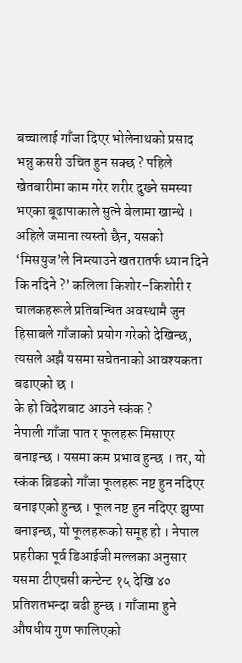बच्चालाई गाँजा दिएर भोलेनाथको प्रसाद भन्नु कसरी उचित हुन सक्छ ? पहिले खेतबारीमा काम गरेर शरीर दुख्ने समस्या भएका बूढापाकाले सुत्ने बेलामा खान्थे । अहिले जमाना त्यस्तो छैन, यसको ‘मिसयुज’ले निम्त्याउने खतरातर्फ ध्यान दिने कि नदिने ?’ कलिला किशोर–किशोरी र चालकहरूले प्रतिबन्धित अवस्थामै जुन हिसाबले गाँजाको प्रयोग गरेको देखिन्छ, त्यसले अझै यसमा सचेतनाको आवश्यकता बढाएको छ ।
के हो विदेशबाट आउने स्कंक ?
नेपाली गाँजा पात र फूलहरू मिसाएर बनाइन्छ । यसमा कम प्रभाव हुन्छ । तर, यो स्कंक ब्रिडको गाँजा फूलहरू नष्ट हुन नदिएर बनाइएको हुन्छ । फूल नष्ट हुन नदिएर झुप्पा बनाइन्छ, यो फूलहरूको समूह हो । नेपाल प्रहरीका पूर्व डिआईजी मल्लका अनुसार यसमा टीएचसी कन्टेन्ट १५ देखि ४० प्रतिशतभन्दा बढी हुन्छ । गाँजामा हुने औषधीय गुण फालिएको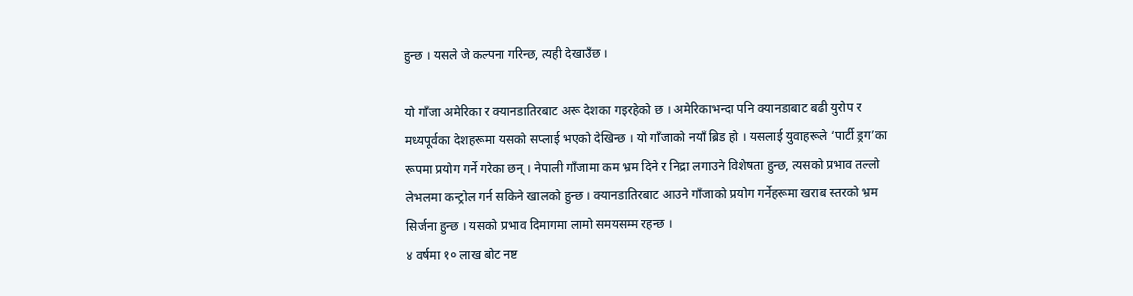हुन्छ । यसले जे कल्पना गरिन्छ, त्यही देखाउँछ ।

यो गाँजा अमेरिका र क्यानडातिरबाट अरू देशका गइरहेको छ । अमेरिकाभन्दा पनि क्यानडाबाट बढी युरोप र मध्यपूर्वका देशहरूमा यसको सप्लाई भएको देखिन्छ । यो गाँजाको नयाँ ब्रिड हो । यसलाई युवाहरूले ‘पार्टी ड्रग’का रूपमा प्रयोग गर्ने गरेका छन् । नेपाली गाँजामा कम भ्रम दिने र निद्रा लगाउने विशेषता हुन्छ, त्यसको प्रभाव तल्लो लेभलमा कन्ट्रोल गर्न सकिने खालको हुन्छ । क्यानडातिरबाट आउने गाँजाको प्रयोग गर्नेहरूमा खराब स्तरको भ्रम सिर्जना हुन्छ । यसको प्रभाव दिमागमा लामो समयसम्म रहन्छ ।
४ वर्षमा १० लाख बोट नष्ट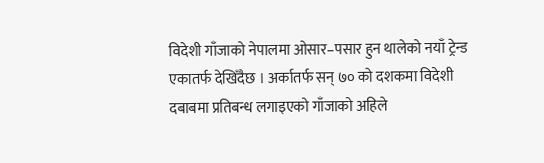विदेशी गाँजाको नेपालमा ओसार–पसार हुन थालेको नयाँ ट्रेन्ड एकातर्फ देखिँदैछ । अर्कातर्फ सन् ७० को दशकमा विदेशी दबाबमा प्रतिबन्ध लगाइएको गाँजाको अहिले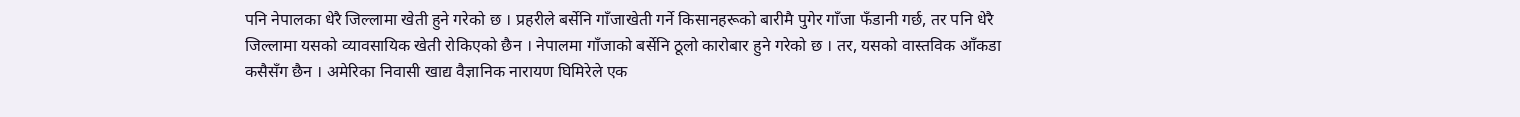पनि नेपालका धेरै जिल्लामा खेती हुने गरेको छ । प्रहरीले बर्सेनि गाँजाखेती गर्ने किसानहरूको बारीमै पुगेर गाँजा फँडानी गर्छ, तर पनि धेरै जिल्लामा यसको व्यावसायिक खेती रोकिएको छैन । नेपालमा गाँजाको बर्सेनि ठूलो कारोबार हुने गरेको छ । तर, यसको वास्तविक आँकडा कसैसँग छैन । अमेरिका निवासी खाद्य वैज्ञानिक नारायण घिमिरेले एक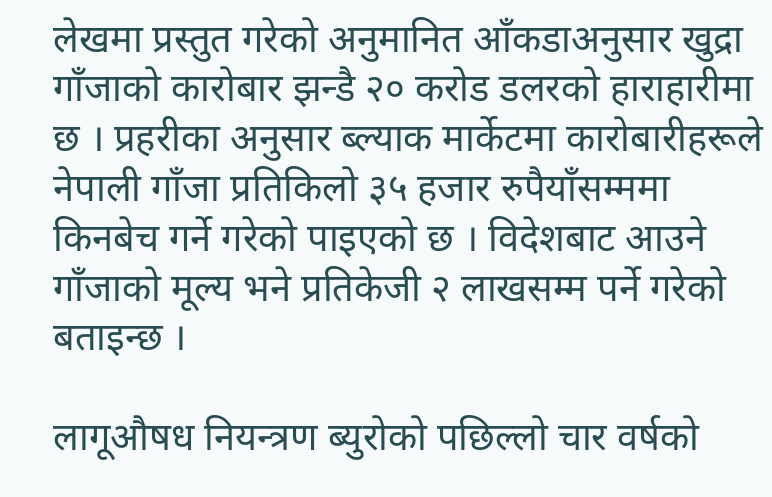लेखमा प्रस्तुत गरेको अनुमानित आँकडाअनुसार खुद्रा गाँजाको कारोबार झन्डै २० करोड डलरको हाराहारीमा छ । प्रहरीका अनुसार ब्ल्याक मार्केटमा कारोबारीहरूले नेपाली गाँजा प्रतिकिलो ३५ हजार रुपैयाँसम्ममा किनबेच गर्ने गरेको पाइएको छ । विदेशबाट आउने गाँजाको मूल्य भने प्रतिकेजी २ लाखसम्म पर्ने गरेको बताइन्छ ।

लागूऔषध नियन्त्रण ब्युरोको पछिल्लो चार वर्षको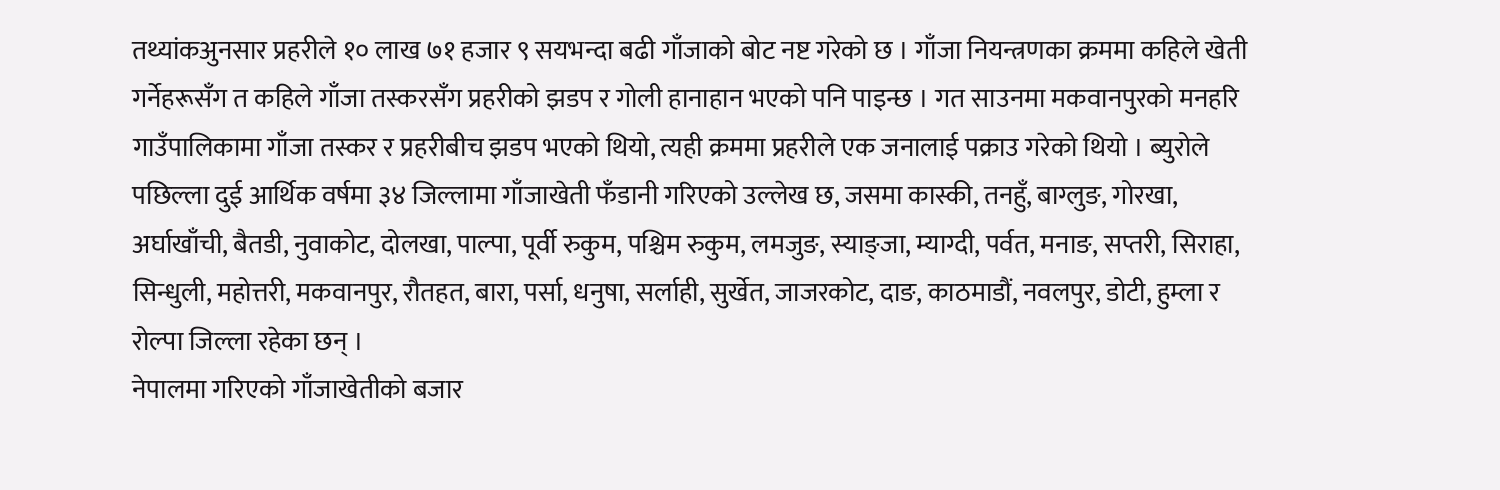तथ्यांकअुनसार प्रहरीले १० लाख ७१ हजार ९ सयभन्दा बढी गाँजाको बोट नष्ट गरेको छ । गाँजा नियन्त्रणका क्रममा कहिले खेती गर्नेहरूसँग त कहिले गाँजा तस्करसँग प्रहरीको झडप र गोली हानाहान भएको पनि पाइन्छ । गत साउनमा मकवानपुरको मनहरि गाउँपालिकामा गाँजा तस्कर र प्रहरीबीच झडप भएको थियो, त्यही क्रममा प्रहरीले एक जनालाई पक्राउ गरेको थियो । ब्युरोले पछिल्ला दुई आर्थिक वर्षमा ३४ जिल्लामा गाँजाखेती फँडानी गरिएको उल्लेख छ, जसमा कास्की, तनहुँ, बाग्लुङ, गोरखा, अर्घाखाँची, बैतडी, नुवाकोट, दोलखा, पाल्पा, पूर्वी रुकुम, पश्चिम रुकुम, लमजुङ, स्याङ्जा, म्याग्दी, पर्वत, मनाङ, सप्तरी, सिराहा, सिन्धुली, महोत्तरी, मकवानपुर, रौतहत, बारा, पर्सा, धनुषा, सर्लाही, सुर्खेत, जाजरकोट, दाङ, काठमाडौं, नवलपुर, डोटी, हुम्ला र रोल्पा जिल्ला रहेका छन् ।
नेपालमा गरिएको गाँजाखेतीको बजार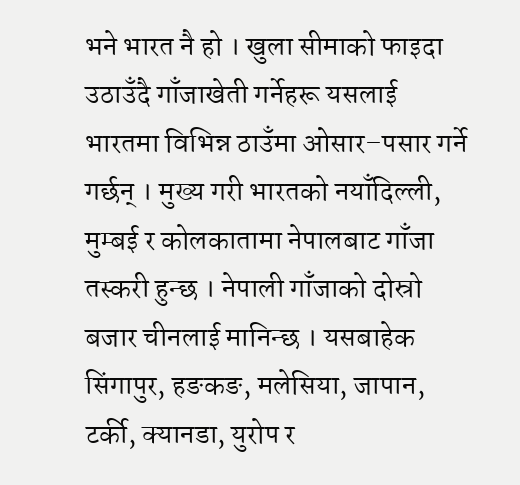भने भारत नै हो । खुला सीमाको फाइदा उठाउँदै गाँजाखेती गर्नेहरू यसलाई भारतमा विभिन्न ठाउँमा ओसार–पसार गर्ने गर्छन् । मुख्य गरी भारतको नयाँदिल्ली, मुम्बई र कोलकातामा नेपालबाट गाँजा तस्करी हुन्छ । नेपाली गाँजाको दोस्रो बजार चीनलाई मानिन्छ । यसबाहेक सिंगापुर, हङकङ, मलेसिया, जापान, टर्की, क्यानडा, युरोप र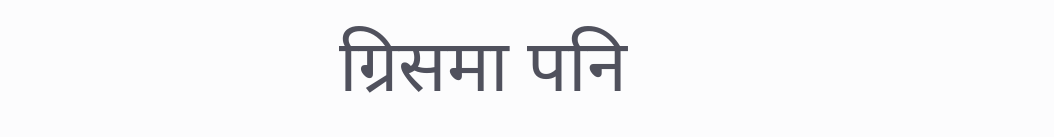ग्रिसमा पनि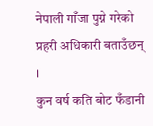नेपाली गाँजा पुग्ने गरेको प्रहरी अधिकारी बताउँछन् ।
कुन वर्ष कति बोट फँडानी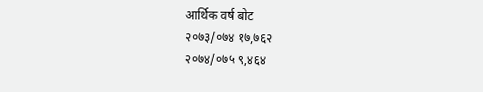आर्थिक वर्ष बोट
२०७३/०७४ १७,७६२
२०७४/०७५ ९,४६४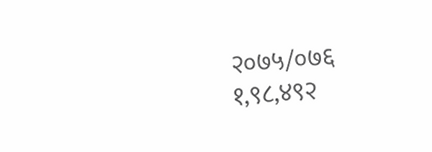२०७५/०७६ १,९८,४९२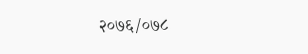२०७६/०७८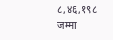८,४६,१९८
जम्मा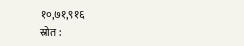१०,७१,९१६
स्रोत :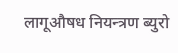लागूऔषध नियन्त्रण ब्युरो